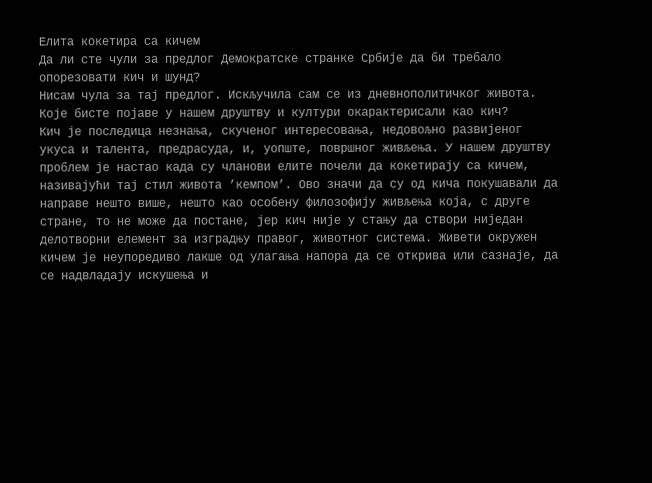Елита кокетира са кичем
Да ли сте чули за предлог Демократске странке Србије да би требало опорезовати кич и шунд?
Нисам чула за тај предлог. Искључила сам се из дневнополитичког живота.
Које бисте појаве у нашем друштву и култури окарактерисали као кич?
Кич је последица незнања, скученог интересовања, недовољно развијеног укуса и талента, предрасуда, и, уопште, површног живљења. У нашем друштву проблем је настао када су чланови елите почели да кокетирају са кичем, називајући тај стил живота ’кемпом’. Ово значи да су од кича покушавали да направе нешто више, нешто као особену филозофију живљења која, с друге стране, то не може да постане, јер кич није у стању да створи ниједан делотворни елемент за изградњу правог, животног система. Живети окружен кичем је неупоредиво лакше од улагања напора да се открива или сазнаје, да се надвладају искушења и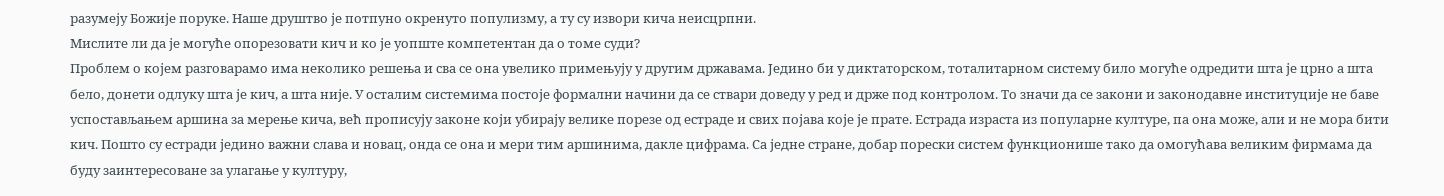разумеју Божије поруке. Наше друштво је потпуно окренуто популизму, а ту су извори кича неисцрпни.
Мислите ли да је могуће опорезовати кич и ко је уопште компетентан да о томе суди?
Проблем о којем разговарамо има неколико решења и сва се она увелико примењују у другим државама. Једино би у диктаторском, тоталитарном систему било могуће одредити шта је црно а шта бело, донети одлуку шта је кич, а шта није. У осталим системима постоје формални начини да се ствари доведу у ред и држе под контролом. То значи да се закони и законодавне институције не баве успостављањем аршина за мерење кича, већ прописују законе који убирају велике порезе од естраде и свих појава које је прате. Естрада израста из популарне културе, па она може, али и не мора бити кич. Пошто су естради једино важни слава и новац, онда се она и мери тим аршинима, дакле цифрама. Са једне стране, добар порески систем функционише тако да омогућава великим фирмама да буду заинтересоване за улагање у културу,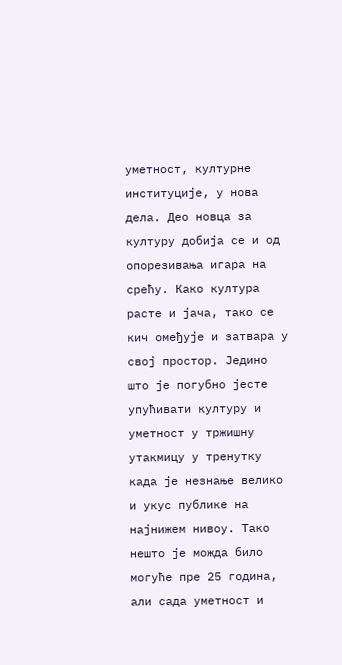уметност, културне институције, у нова дела. Део новца за културу добија се и од опорезивања игара на срећу. Како култура расте и јача, тако се кич омеђује и затвара у свој простор. Једино што је погубно јесте упућивати културу и уметност у тржишну утакмицу у тренутку када је незнање велико и укус публике на најнижем нивоу. Тако нешто је можда било могуће пре 25 година, али сада уметност и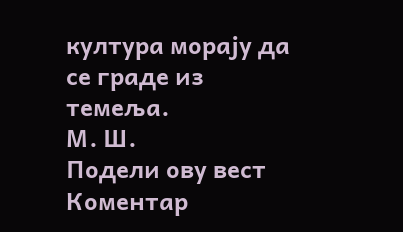култура морају да се граде из темеља.
М. Ш.
Подели ову вест
Комeнтар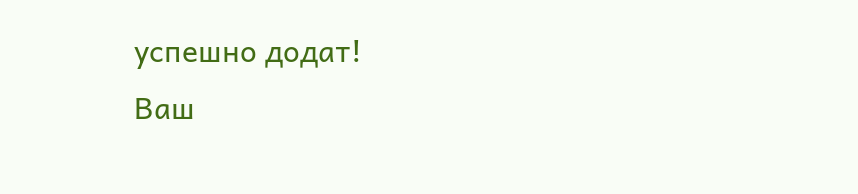успeшно додат!
Ваш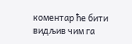комeнтар ћe бити видљив чим га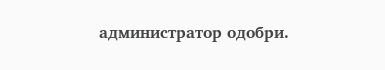администратор одобри.